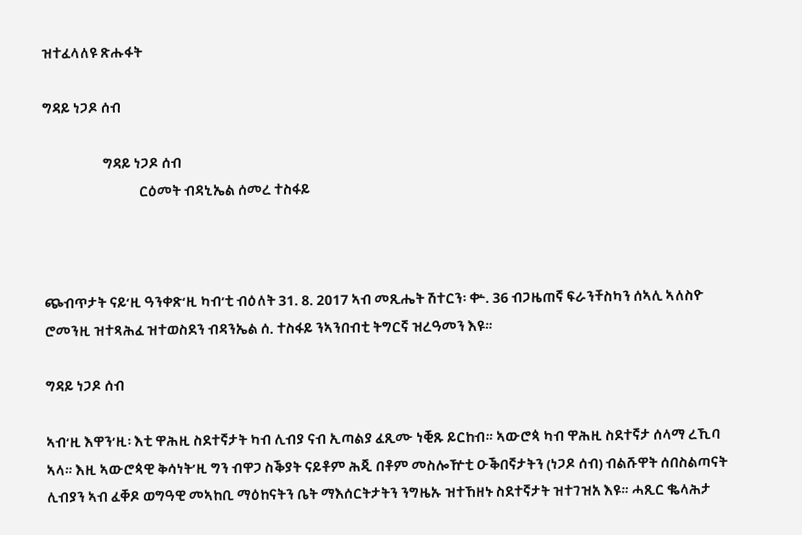ዝተፈላለዩ ጽሑፋት

ግዳይ ነጋዶ ሰብ

                    ግዳይ ነጋዶ ሰብ
                                ርዕመት ብዳኒኤል ሰመረ ተስፋይ



ጭብጥታት ናይ‘ዚ ዓንቀጽ‘ዚ ካብ‘ቲ ብዕለት 31. 8. 2017 ኣብ መጺሔት ሽተርን፡ ቍ. 36 ብጋዜጠኛ ፍራንቸስካን ሰኣሊ ኣለስዮ ሮመንዚ ዝተጻሕፈ ዝተወስደን ብዳንኤል ሰ. ተስፋይ ንኣንበብቲ ትግርኛ ዝረዓመን እዩ።

ግዳይ ነጋዶ ሰብ

ኣብ‘ዚ እዋን‘ዚ፡ እቲ ዋሕዚ ስደተኛታት ካብ ሊብያ ናብ ኢጣልያ ፈጺሙ ነቒጹ ይርከብ። ኣውሮጳ ካብ ዋሕዚ ስደተኛታ ሰላማ ረኺባ ኣላ። እዚ ኣውሮጳዊ ቅሳነት’ዚ ግን ብዋጋ ስቕያት ናይቶም ሕጂ በቶም መስሎዅቲ ዑቕበኛታትን (ነጋዶ ሰብ) ብልሹዋት ሰበስልጣናት ሊብያን ኣብ ፈቐዶ ወግዓዊ መኣከቢ ማዕከናትን ቤት ማእሰርትታትን ንግዜኡ ዝተኸዘኑ ስደተኛታት ዝተገዝአ እዩ። ሓጺር ቈላሕታ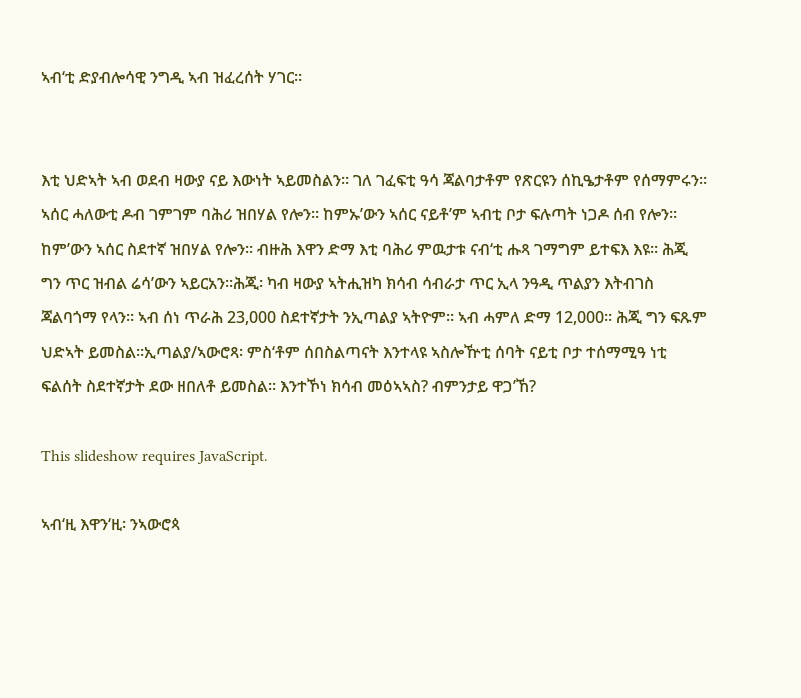ኣብ‘ቲ ድያብሎሳዊ ንግዲ ኣብ ዝፈረሰት ሃገር።


እቲ ህድኣት ኣብ ወደብ ዛውያ ናይ እውነት ኣይመስልን። ገለ ገፈፍቲ ዓሳ ጃልባታቶም የጽርዩን ሰኪዔታቶም የሰማምሩን። ኣሰር ሓለውቲ ዶብ ገምገም ባሕሪ ዝበሃል የሎን። ከምኡ’ውን ኣሰር ናይቶ’ም ኣብቲ ቦታ ፍሉጣት ነጋዶ ሰብ የሎን። ከም’ውን ኣሰር ስደተኛ ዝበሃል የሎን። ብዙሕ እዋን ድማ እቲ ባሕሪ ምዉታቱ ናብ‘ቲ ሑጻ ገማግም ይተፍእ እዩ። ሕጂ ግን ጥር ዝብል ሬሳ’ውን ኣይርአን።ሕጂ፡ ካብ ዛውያ ኣትሒዝካ ክሳብ ሳብራታ ጥር ኢላ ንዓዲ ጥልያን እትብገስ ጃልባጎማ የላን። ኣብ ሰነ ጥራሕ 23,000 ስደተኛታት ንኢጣልያ ኣትዮም። ኣብ ሓምለ ድማ 12,000። ሕጂ ግን ፍጹም ህድኣት ይመስል።ኢጣልያ/ኣውሮጻ፡ ምስ‘ቶም ሰበስልጣናት እንተላዩ ኣስሎዅቲ ሰባት ናይቲ ቦታ ተሰማሚዓ ነቲ ፍልሰት ስደተኛታት ደው ዘበለቶ ይመስል። እንተኾነ ክሳብ መዕኣኣስ? ብምንታይ ዋጋ’ኸ?

This slideshow requires JavaScript.

ኣብ‘ዚ እዋን‘ዚ፡ ንኣውሮጳ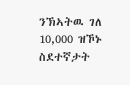ንኽኣትዉ ገለ 10,000 ዝኾኑ ስደተኛታት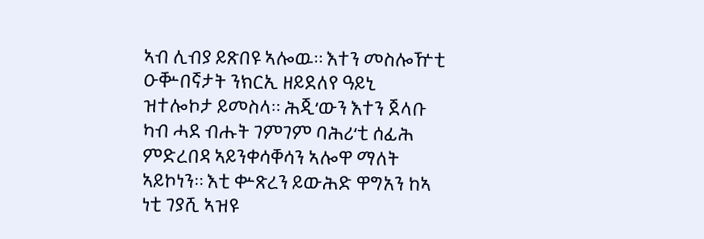ኣብ ሊብያ ይጽበዩ ኣሎዉ። እተን መስሎዅቲ ዑቝበኛታት ንክርኢ ዘይደለየ ዓይኒ ዝተሎኮታ ይመስላ። ሕጂ‘ውን እተን ጀላቡ ካብ ሓደ ብሑት ገምገም ባሕሪ‘ቲ ሰፊሕ ምድረበዳ ኣይንቀሳቐሳን ኣሎዋ ማለት ኣይኮነን። እቲ ቍጽረን ይውሕድ ዋግአን ከኣ ነቲ ገያሺ ኣዝዩ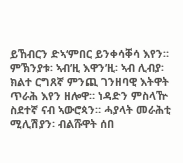ይኸብርን ድኣ‘ምበር ይንቀሳቐሳ እየን። ምኽንያቱ፡ ኣብ’ዚ እዋን’ዚ፡ ኣብ ሊብያ፡ ክልተ ርግጸኛ ምንጪ ገንዘባዊ እትዋት ጥራሕ እየን ዘሎዋ። ነዳድን ምስላዅ ስደተኛ ናብ ኣውሮጳን። ሓያላት መራሕቲ ሚሊሽያን፡ ብልሹዋት ሰበ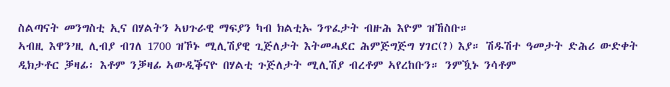ስልጣናት መንግስቲ ኢና በሃልትን ኣህጉራዊ ማፍያን ካብ ክልቲኡ ንጥፈታት ብዙሕ እዮም ዝኸስቡ።
ኣብዚ እዋን’ዚ ሊብያ ብገለ 1700 ዝኾኑ ሚሊሽያዊ ጊጅለታት እትመሓደር ሕምጅግጅግ ሃገር(?) እያ። ሽዱሽተ ዓመታት ድሕሪ ውድቀት ዲክታቶር ቓዛፊ፡ እቶም ንቓዛፊ ኣውዲቕናዮ በሃልቲ ጉጅለታት ሚሊሽያ ብረቶም ኣየረከቡን። ንምዃኑ ንሳቶም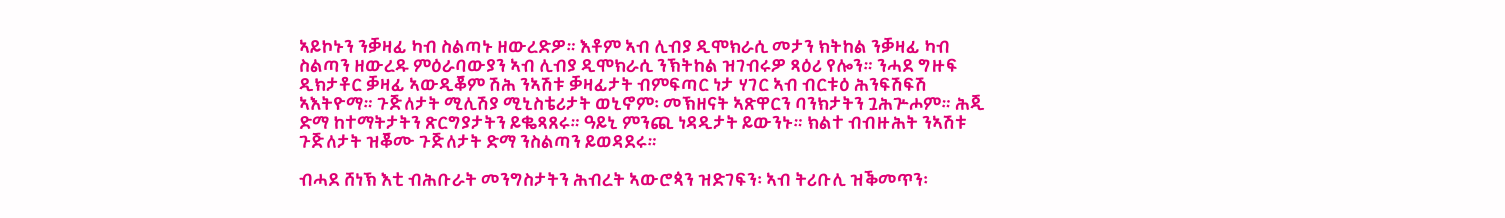ኣይኮኑን ንቓዛፊ ካብ ስልጣኑ ዘውረድዎ። እቶም ኣብ ሊብያ ዲሞክራሲ መታን ክትከል ንቓዛፊ ካብ ስልጣን ዘውረዱ ምዕራባውያን ኣብ ሊብያ ዲሞክራሲ ንኽትከል ዝገብሩዎ ጻዕሪ የሎን። ንሓደ ግዙፍ ዲክታቶር ቓዛፊ ኣውዲቖም ሽሕ ንኣሽቱ ቓዛፊታት ብምፍጣር ነታ ሃገር ኣብ ብርቱዕ ሕንፍሽፍሽ ኣእትዮማ። ጉጅለታት ሚሊሽያ ሚኒስቴሪታት ወኒኖም፡ መኽዘናት ኣጽዋርን ባንክታትን ጓሕጕሖም። ሕጂ ድማ ከተማትታትን ጽርግያታትን ይቈጻጸሩ። ዓይኒ ምንጪ ነዳዲታት ይውንኑ። ክልተ ብብዙሕት ንኣሽቱ ጉጅለታት ዝቖሙ ጉጅለታት ድማ ንስልጣን ይወዳደሩ።

ብሓደ ሸነኽ እቲ ብሕቡራት መንግስታትን ሕብረት ኣውሮጳን ዝድገፍን፡ ኣብ ትሪቡሊ ዝቕመጥን፡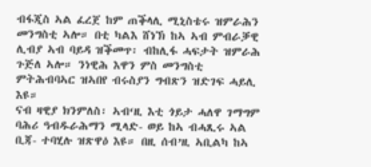ብፋጂስ ኣል ፈረጀ ከም ጠቕላሊ ሚኒስቴሩ ዝምራሕን መንግስቲ ኣሎ። በቲ ካልእ ሸነኽ ከኣ ኣብ ምብራቓዊ ሊብያ ኣብ ባይዳ ዝቕመጥ፡ ብከሊፋ ሓፍታት ዝምራሕ ጉጅለ ኣሎ። ንነዊሕ እዋን ምስ መንግስቲ ምትሕብባኣር ዝኣበየ ብሩስያን ግብጽን ዝድገፍ ሓይሊ እዩ።
ናብ ዛዊያ ክንምለስ፡ ኣብ‘ዚ እቲ ጎይታ ሓለዋ ገማግም ባሕሪ ዓብዱራሕማን ሚላድ- ወይ ከኣ ብሓጺሩ ኣል ቢጃ- ተባሂሉ ዝጽዋዕ እዩ። በዚ ሰብ’ዚ ኣቢልካ ከኣ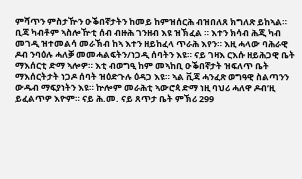ምሻጥን ምስታዅን ዑቕበኛታትን ከመይ ከምዝሰርሕ ብዝበለጸ ክግለጽ ይከኣል። ቢጃ ካብቶም ኣስሎዅቲ ሰብ ብዙሕ ገንዘብ እዩ ዝኽፈል ። እተን ክሳብ ሕጂ ካብ መገዲ ዝተመልሳ መራኽብ ከኣ እተን ዘይከፈላ ጥራሕ እየን። እዚ ሓላው ባሕራዊ ዶብ ንባዕሉ ሓለቓ መመሓልፍትን/ነጋዲ ሰባትን እዩ። ናይ ገዛእ ርእሱ ዘይሕጋዊ ቤት ማእሰርቲ ድማ ኣሎዎ። እቲ ብወግዒ ከም መኣከቢ ዑቕበኛታት ዝፍለጥ ቤት ማእሰርትታት ነጋዶ ሰባት ዝዕድጉሉ ዕዳጋ እዩ። ኣል ቪጃ ሓንፈጽ ወግዓዊ ስልጣንን ውዱብ ማፍያነትን እዩ። ኵሎም መራሕቲ ኣውሮጳ ድማ ነዚ ባህሪ ሓለዋ ዶብ’ዚ ይፈልጥዎ እዮም። ናይ ሕ.መ. ናይ ጸጥታ ቤት ምኽሪ 299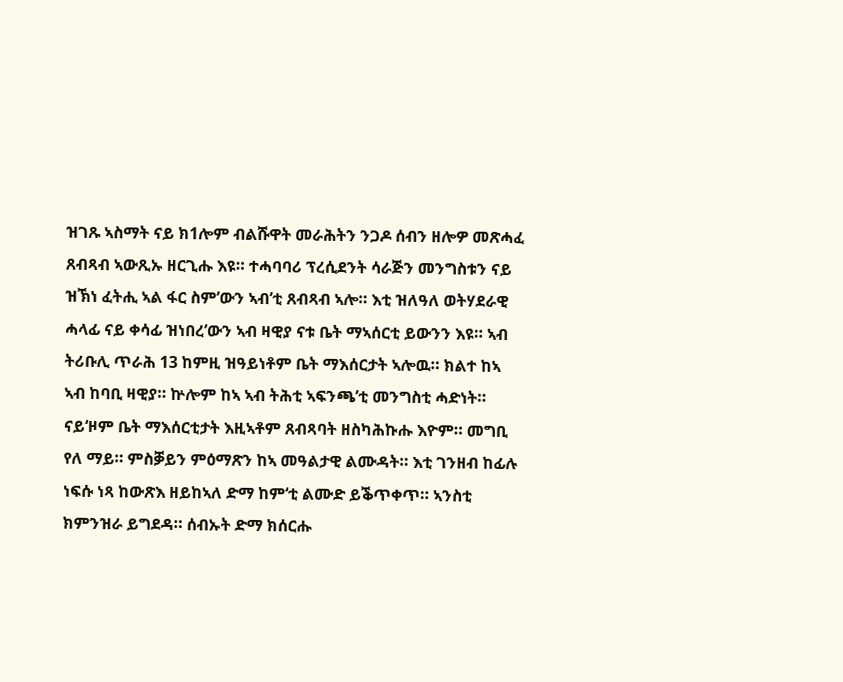ዝገጹ ኣስማት ናይ ክ1ሎም ብልሹዋት መራሕትን ንጋዶ ሰብን ዘሎዎ መጽሓፈ ጸብጻብ ኣውጺኡ ዘርጊሑ እዩ። ተሓባባሪ ፕረሲደንት ሳራጅን መንግስቱን ናይ ዝኽነ ፈትሒ ኣል ፋር ስም’ውን ኣብ’ቲ ጸብጻብ ኣሎ። እቲ ዝለዓለ ወትሃደራዊ ሓላፊ ናይ ቀሳፊ ዝነበረ’ውን ኣብ ዛዊያ ናቱ ቤት ማኣሰርቲ ይውንን እዩ። ኣብ ትሪቡሊ ጥራሕ 13 ከምዚ ዝዓይነቶም ቤት ማእሰርታት ኣሎዉ። ክልተ ከኣ ኣብ ከባቢ ዛዊያ። ኵሎም ከኣ ኣብ ትሕቲ ኣፍንጫ’ቲ መንግስቲ ሓድነት። ናይ‘ዞም ቤት ማእሰርቲታት እዚኣቶም ጸብጻባት ዘስካሕኩሑ እዮም። መግቢ የለ ማይ። ምስቓይን ምዕማጽን ከኣ መዓልታዊ ልሙዳት። እቲ ገንዘብ ከፊሉ ነፍሱ ነጻ ከውጽእ ዘይከኣለ ድማ ከም‘ቲ ልሙድ ይቕጥቀጥ። ኣንስቲ ክምንዝራ ይግደዳ። ሰብኡት ድማ ክሰርሑ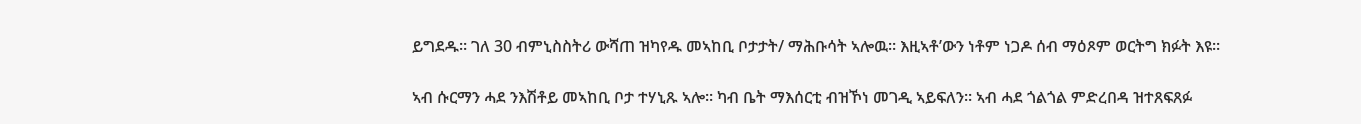ይግደዱ። ገለ 30 ብምኒስስትሪ ውሻጠ ዝካየዱ መኣከቢ ቦታታት/ ማሕቡሳት ኣሎዉ። እዚኣቶ’ውን ነቶም ነጋዶ ሰብ ማዕጾም ወርትግ ክፉት እዩ።

ኣብ ሱርማን ሓደ ንእሽቶይ መኣከቢ ቦታ ተሃኒጹ ኣሎ። ካብ ቤት ማእሰርቲ ብዝኾነ መገዲ ኣይፍለን። ኣብ ሓደ ጎልጎል ምድረበዳ ዝተጸፍጸፉ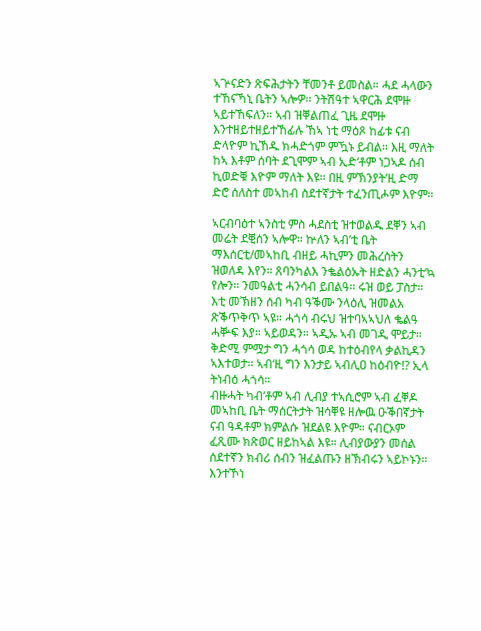ኣጕናድን ጽፍሕታትን ቸመንቶ ይመስል። ሓደ ሓላውን ተኸናኻኒ ቤትን ኣሎዎ። ንትሽዓተ ኣዋርሕ ደሞዙ ኣይተኸፍለን። ኣብ ዝቐልጠፈ ጊዜ ደሞዙ እንተዘይተዘይተኸፊሉ ኸኣ ነቲ ማዕጾ ከፊቱ ናብ ድላዮም ኪኸዱ ክሓድጎም ምዃኑ ይብል። እዚ ማለት ከኣ እቶም ሰባት ደጊሞም ኣብ ኢድ‘ቶም ነጋኣዶ ሰብ ኪወድቑ እዮም ማለት እዩ። በዚ ምኽንያት’ዚ ድማ ድሮ ሰለስተ መኣከብ ስደተኛታት ተፈንጢሖም እዮም።

ኣርብባዕተ ኣንስቲ ምስ ሓደስቲ ዝተወልዱ ደቐን ኣብ መሬት ደቒሰን ኣሎዋ። ኵለን ኣብ’ቲ ቤት ማእሰርቲ/መኣከቢ ብዘይ ሓኪምን መሕረስትን ዝወለዳ እየን። ጸባንካልእ ንቈልዕኡት ዘድልን ሓንቲ‘ኳ የሎን። ንመዓልቲ ሓንሳብ ይበልዓ። ሩዝ ወይ ፓስታ። እቲ መኽዘን ሰብ ካብ ዓቕሙ ንላዕሊ ዝመልአ ጽቕጥቅጥ ኣዩ። ሓጎሳ ብሩህ ዝተባኣኣህለ ቈልዓ ሓቝፍ እያ። ኣይወዳን። ኣዲኡ ኣብ መገዲ ሞይታ። ቅድሚ ምሟታ ግን ሓጎሳ ወዳ ከተዕብየላ ቃልኪዳን ኣእተወታ። ኣብ‘ዚ ግን እንታይ ኣብሊዐ ከዕብዮ!? ኢላ ትነብዕ ሓጎሳ።
ብዙሓት ካብ‘ቶም ኣብ ሊብያ ተኣሲሮም ኣብ ፈቐዶ መኣከቢ ቤት ማሰርትታት ዝሳቐዩ ዘሎዉ ዑቕበኛታት ናብ ዓዳቶም ክምልሱ ዝደልዩ እዮም። ናብርኦም ፈጺሙ ክጽወር ዘይከኣል እዩ። ሊብያውያን መሰል ሰደተኛን ክብሪ ሰብን ዝፈልጡን ዘኽብሩን ኣይኮኑን። እንተኾነ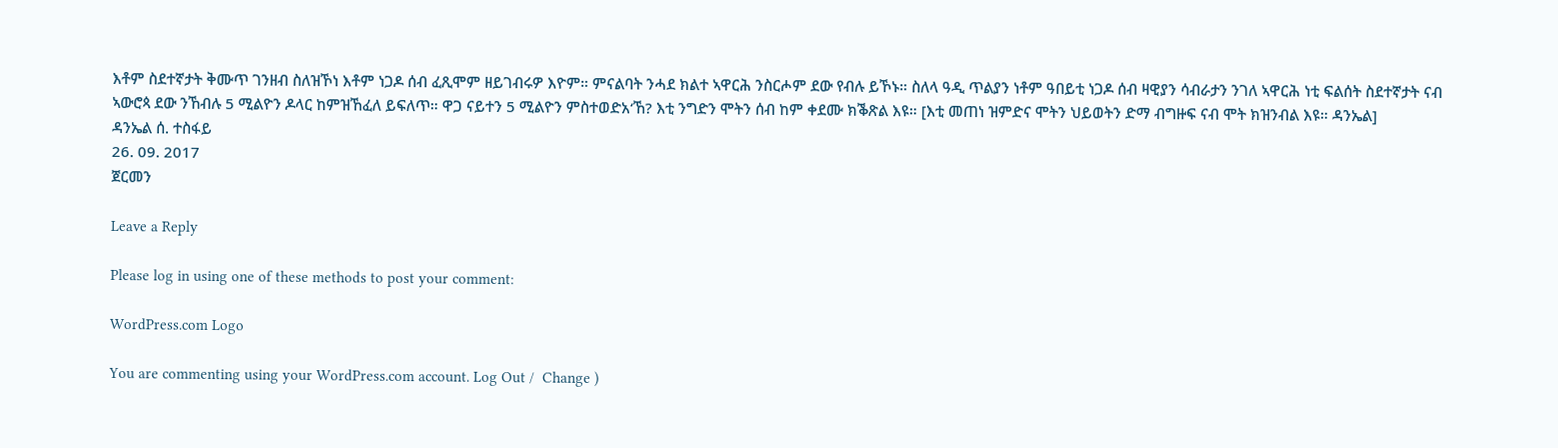እቶም ስደተኛታት ቅሙጥ ገንዘብ ስለዝኾነ እቶም ነጋዶ ሰብ ፈጺሞም ዘይገብሩዎ እዮም። ምናልባት ንሓደ ክልተ ኣዋርሕ ንስርሖም ደው የብሉ ይኾኑ። ስለላ ዓዲ ጥልያን ነቶም ዓበይቲ ነጋዶ ሰብ ዛዊያን ሳብራታን ንገለ ኣዋርሕ ነቲ ፍልሰት ስደተኛታት ናብ ኣውሮጳ ደው ንኸብሉ 5 ሚልዮን ዶላር ከምዝኸፈለ ይፍለጥ። ዋጋ ናይተን 5 ሚልዮን ምስተወድአ‘ኸ? እቲ ንግድን ሞትን ሰብ ከም ቀደሙ ክቕጽል እዩ። [እቲ መጠነ ዝምድና ሞትን ህይወትን ድማ ብግዙፍ ናብ ሞት ክዝንብል እዩ። ዳንኤል]
ዳንኤል ሰ. ተስፋይ
26. 09. 2017
ጀርመን

Leave a Reply

Please log in using one of these methods to post your comment:

WordPress.com Logo

You are commenting using your WordPress.com account. Log Out /  Change )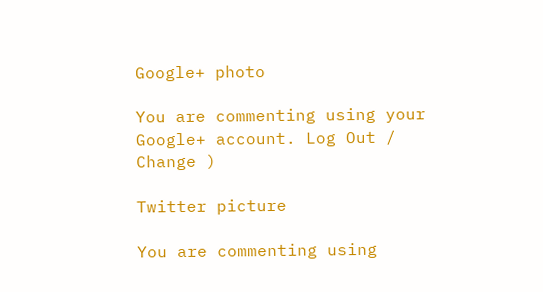Google+ photo

You are commenting using your Google+ account. Log Out /  Change )

Twitter picture

You are commenting using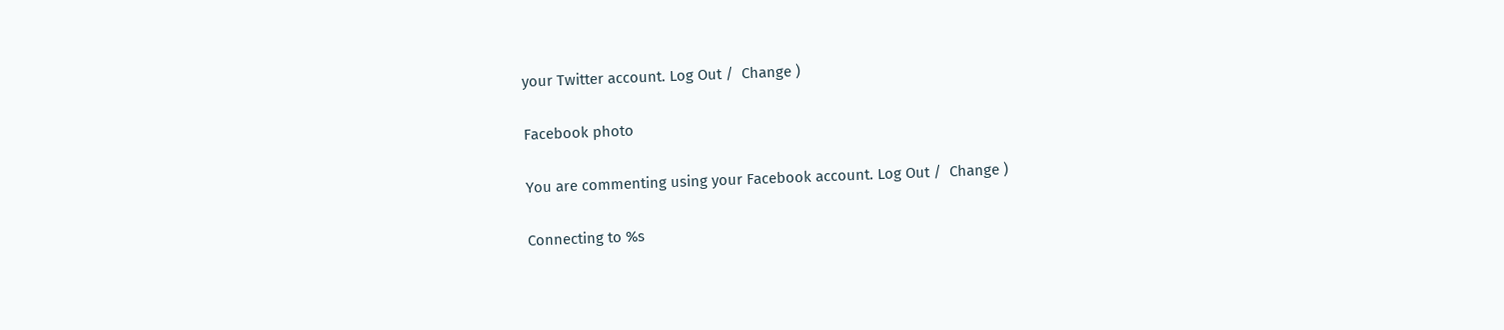your Twitter account. Log Out /  Change )

Facebook photo

You are commenting using your Facebook account. Log Out /  Change )

Connecting to %s